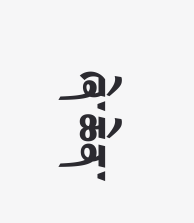ཞེ་ཆེན་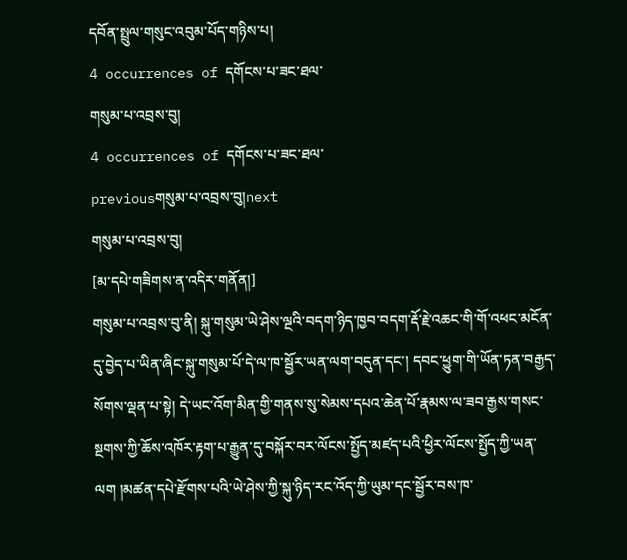དབོན་སྤྲུལ་གསུང་འབུམ་པོད་གཉིས་པ།
4 occurrences of དགོངས་པ་ཟང་ཐལ་
གསུམ་པ་འབྲས་བུ།
4 occurrences of དགོངས་པ་ཟང་ཐལ་
previousགསུམ་པ་འབྲས་བུ།next
གསུམ་པ་འབྲས་བུ།
[མ་དཔེ་གཟིགས་ན་འདིར་གནོན།]
གསུམ་པ་འབྲས་བུ་ནི། སྐུ་གསུམ་ཡེ་ཤེས་ལྔའི་བདག་ཉིད་ཁྱབ་བདག་རྡོ་རྗེ་འཆང་གི་གོ་འཕང་མངོན་དུ་བྱེད་པ་ཡིན་ཞིང་སྐུ་གསུམ་པོ་དེ་ལ་ཁ་སྦྱོར་ཡན་ལག་བདུན་དང་། དབང་ཕྱུག་གི་ཡོན་ཏན་བརྒྱད་སོགས་ལྡན་པ་སྟེ། དེ་ཡང་འོག་མིན་གྱི་གནས་སུ་སེམས་དཔའ་ཆེན་པོ་རྣམས་ལ་ཟབ་རྒྱས་གསང་སྔགས་ཀྱི་ཆོས་འཁོར་རྟག་པ་རྒྱུན་དུ་བསྐོར་བར་ལོངས་སྤྱོད་མཛད་པའི་ཕྱིར་ལོངས་སྤྱོད་ཀྱི་ཡན་ལག །མཚན་དཔེ་རྫོགས་པའི་ཡེ་ཤེས་ཀྱི་སྐུ་ཉིད་རང་འོད་ཀྱི་ཡུམ་དང་སྦྱོར་བས་ཁ་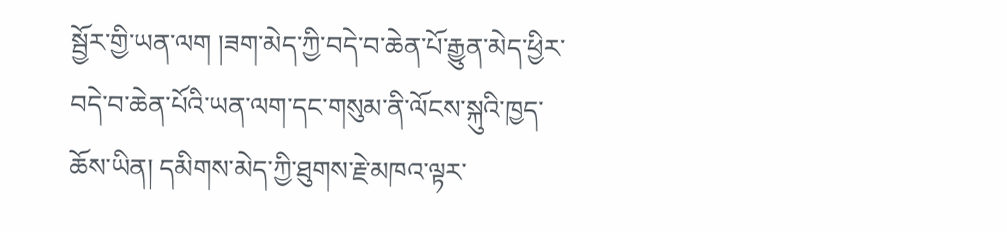སྦྱོར་གྱི་ཡན་ལག །ཟག་མེད་ཀྱི་བདེ་བ་ཆེན་པོ་རྒྱུན་མེད་ཕྱིར་བདེ་བ་ཆེན་པོའི་ཡན་ལག་དང་གསུམ་ནི་ལོངས་སྐུའི་ཁྱད་ཆོས་ཡིན། དམིགས་མེད་ཀྱི་ཐུགས་རྗེ་མཁའ་ལྟར་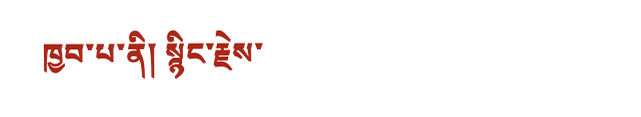ཁྱབ་པ་ནི། སྙིང་རྗེས་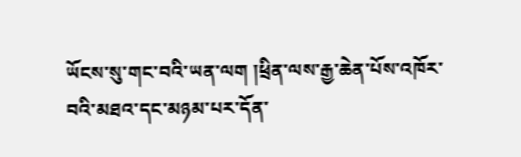ཡོངས་སུ་གང་བའི་ཡན་ལག །ཕྲིན་ལས་རྒྱ་ཆེན་པོས་འཁོར་བའི་མཐའ་དང་མཉམ་པར་དོན་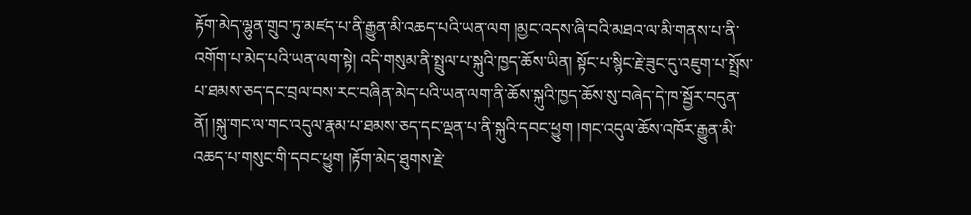རྟོག་མེད་ལྷུན་གྲུབ་ཏུ་མཛད་པ་ནི་རྒྱུན་མི་འཆད་པའི་ཡན་ལག །མྱང་འདས་ཞི་བའི་མཐའ་ལ་མི་གནས་པ་ནི་འགོག་པ་མེད་པའི་ཡན་ལག་སྟེ། འདི་གསུམ་ནི་སྤྲུལ་པ་སྐུའི་ཁྱད་ཆོས་ཡིན། སྟོང་པ་སྙིང་རྗེ་ཟུང་དུ་འཇུག་པ་སྤྲོས་པ་ཐམས་ཅད་དང་བྲལ་བས་རང་བཞིན་མེད་པའི་ཡན་ལག་ནི་ཆོས་སྐུའི་ཁྱད་ཆོས་སུ་བཞེད་དེ་ཁ་སྦྱོར་བདུན་ནོ། །སྐུ་གང་ལ་གང་འདུལ་རྣམ་པ་ཐམས་ཅད་དང་ལྡན་པ་ནི་སྐུའི་དབང་ཕྱུག །གང་འདུལ་ཆོས་འཁོར་རྒྱུན་མི་འཆད་པ་གསུང་གི་དབང་ཕྱུག །རྟོག་མེད་ཐུགས་རྗེ་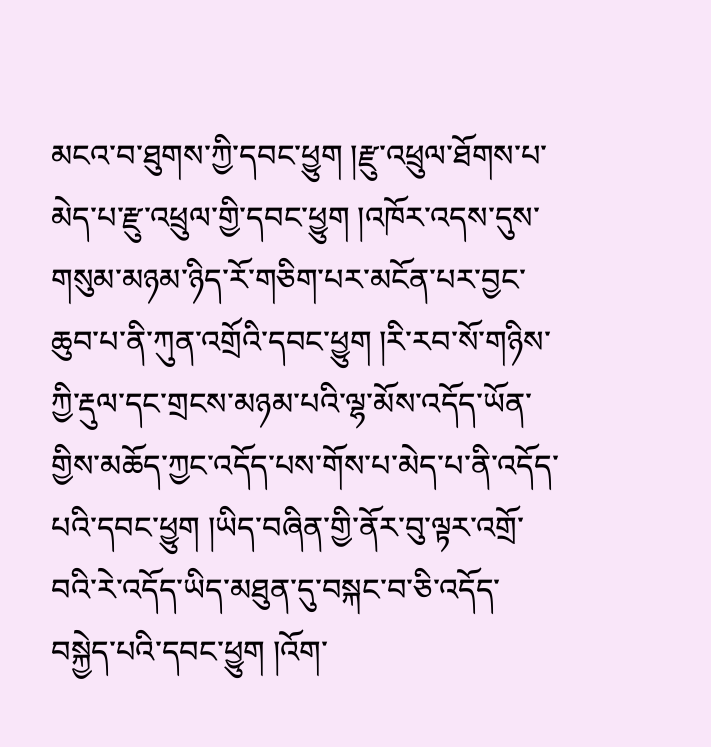མངའ་བ་ཐུགས་ཀྱི་དབང་ཕྱུག །རྫུ་འཕྲུལ་ཐོགས་པ་མེད་པ་རྫུ་འཕྲུལ་གྱི་དབང་ཕྱུག །འཁོར་འདས་དུས་
གསུམ་མཉམ་ཉིད་རོ་གཅིག་པར་མངོན་པར་བྱང་ཆུབ་པ་ནི་ཀུན་འགྲོའི་དབང་ཕྱུག །རི་རབ་སོ་གཉིས་ཀྱི་རྡུལ་དང་གྲངས་མཉམ་པའི་ལྷ་མོས་འདོད་ཡོན་གྱིས་མཆོད་ཀྱང་འདོད་པས་གོས་པ་མེད་པ་ནི་འདོད་པའི་དབང་ཕྱུག །ཡིད་བཞིན་གྱི་ནོར་བུ་ལྟར་འགྲོ་བའི་རེ་འདོད་ཡིད་མཐུན་དུ་བསྐང་བ་ཅི་འདོད་བསྐྱེད་པའི་དབང་ཕྱུག །འོག་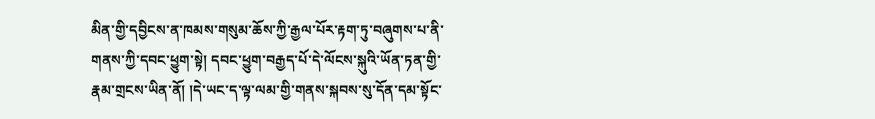མིན་གྱི་དབྱིངས་ན་ཁམས་གསུམ་ཆོས་ཀྱི་རྒྱལ་པོར་རྟག་ཏུ་བཞུགས་པ་ནི་གནས་ཀྱི་དབང་ཕྱུག་སྟེ། དབང་ཕྱུག་བརྒྱད་པོ་དེ་ལོངས་སྐུའི་ཡོན་ཏན་གྱི་རྣམ་གྲངས་ཡིན་ནོ། །དེ་ཡང་ད་ལྟ་ལམ་གྱི་གནས་སྐབས་སུ་དོན་དམ་སྟོང་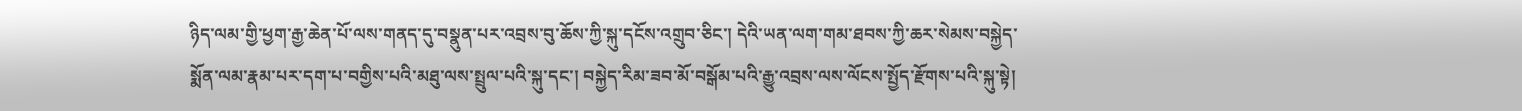ཉིད་ལམ་གྱི་ཕྱག་རྒྱ་ཆེན་པོ་ལས་གནད་དུ་བསྣུན་པར་འབྲས་བུ་ཆོས་ཀྱི་སྐུ་དངོས་འགྲུབ་ཅིང་། དེའི་ཡན་ལག་གམ་ཐབས་ཀྱི་ཆར་སེམས་བསྐྱེད་སྨོན་ལམ་རྣམ་པར་དག་པ་བགྱིས་པའི་མཐུ་ལས་སྤྲུལ་པའི་སྐུ་དང་། བསྐྱེད་རིམ་ཟབ་མོ་བསྒོམ་པའི་རྒྱུ་འབྲས་ལས་ལོངས་སྤྱོད་རྫོགས་པའི་སྐུ་སྟེ།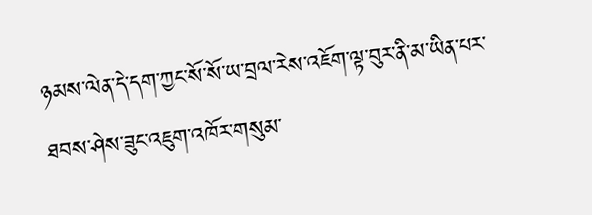ཉམས་ལེན་དེ་དག་ཀྱང་སོ་སོ་ཡ་བྲལ་རེས་འཇོག་ལྟ་བུར་ནི་མ་ཡིན་པར་ཐབས་ཤེས་ཟུང་འཇུག་འཁོར་གསུམ་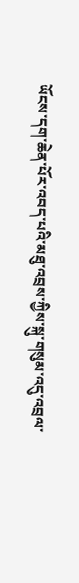ཡོངས་དག་ཆེན་པོར་འབད་པའི་མཐུ་འབྲས་ཀྱིས་སྐུ་གསུམ་འདུ་འབྲལ་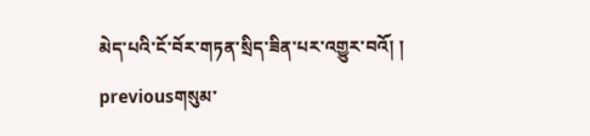མེད་པའི་ངོ་བོར་གཏན་སྲིད་ཟིན་པར་འགྱུར་བའོ། །
previousགསུམ་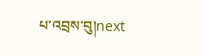པ་འབྲས་བུ།next